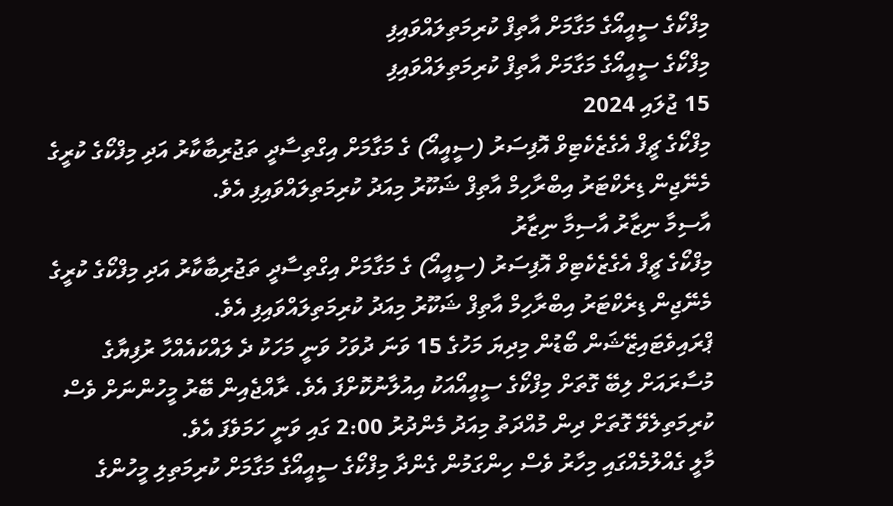މިފްކޯގެ ސީއީއޯގެ މަގާމަށް އާތިފް ކުރިމަތިލައްވައިފި
މިފްކޯގެ ސީއީއޯގެ މަގާމަށް އާތިފް ކުރިމަތިލައްވައިފި
15 ޖުލައި 2024
މިފްކޯގެ ޗީފް އެގެޒެކެޓިވް އޮފިސަރު (ސީއީއޯ) ގެ މަގާމަށް އިގްތިސާދީ ތަޖުރިބާކާރު އަދި މިފްކޯގެ ކުރީގެ މެނޭޖިން ޑިރެކްޓަރު އިބްރާހިމް އާތިފް ޝަކޫރު މިއަދު ކުރިމަތިލައްވައިފި އެވެ.
އާސިމާ ނިޒާރު އާސިމާ ނިޒާރު
މިފްކޯގެ ޗީފް އެގެޒެކެޓިވް އޮފިސަރު (ސީއީއޯ) ގެ މަގާމަށް އިގްތިސާދީ ތަޖުރިބާކާރު އަދި މިފްކޯގެ ކުރީގެ މެނޭޖިން ޑިރެކްޓަރު އިބްރާހިމް އާތިފް ޝަކޫރު މިއަދު ކުރިމަތިލައްވައިފި އެވެ.
ޕްރައިވެޓައިޒޭޝަން ބޯޑުން މިދިޔަ މަހުގެ 15 ވަނަ ދުވަހު ވަނީ މަހަކު ދެ ލައްކައެއްހާ ރުފިޔާގެ މުސާރައަށް ލިބޭ ގޮތަށް މިފްކޯގެ ސީއީއޯއަކު އިއުލާނުކޮށްފަ އެވެ. ރާއްޖެއިން ބޭރު މީހުންނަށް ވެސް ކުރިމަތިލެވޭ ގޮތަށް ދިން މުއްދަތު މިއަދު މެންދުރު 2:00 ގައި ވަނީ ހަމަވެފަ އެވެ.
މާލީ ގެއްލުމެއްގައި މިހާރު ވެސް ހިންގަމުން ގެންދާ މިފްކޯގެ ސީއީއޯގެ މަގާމަށް ކުރިމަތިލި މީހުންގެ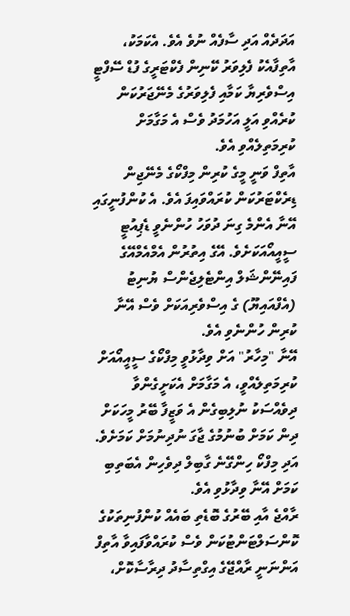އަދަދެއް އަދި ސާފެއް ނުވެ އެވެ. އެކަމަކު، އާތިފާއެކު ފެލިވަރު ކޭނިން ފެކްޓަރީގެ ފުޑް ސޭފްޓީ އިސްވެރިޔާ ކަމާއި ފެލިވަރުގެ މެނޭޖަރުކަން ކުރެއްވި އަލީ އަހުމަދު ވެސް އެ މަގާމަށް ކުރިމަތިލެއްވި އެވެ.
އާތިފް ވަނީ މީގެ ކުރިން މިފްކޯގެ މެނޭޖިން ޑިރެކްޓަރުކަން ކުރައްވައިފަ އެވެ. އެ ކުންފުނީގައި އޭނާ އެންމެ ގިނަ ދުވަހު ހުންނެވީ ޑެޕިއުޓީ ސީއީއޯއަކަށެވެ. އޭގެ އިތުރުން އެމްއެމްއޭގެ ފައިނޭންޝަލް އިންޓެލިޖެންސް ޔުނިޓު (އެފްއައިޔޫ) ގެ އިސްވެރިއަކަށް ވެސް އޭނާ ކުރިން ހުންނެވި އެވެ.
އޭނާ "މިހާރު" އަށް ވިދާޅުވީ މިފްކޯގެ ސީއީއޯއަށް ކުރިމަތިލެއްވީ، އެ މަގާމަށް އެކަށީގެންވާ ދިވެއްސަކު ނުލިބިގެން އެ ވަޒީފާ ބޭރު މީހަކަށް ދިން ކަމަށް ބުނުމުގެ ޖާގަ ނުދިނުމަށް ކަމަށެވެ. އަދި މިފްކޯ ހިންގޭނެ ގާބިލް ދިވެހިން އެބަތިބި ކަމަށް އޭނާ ވިދާޅުވި އެވެ.
ރާއްޖެ އާއި ބޭރުގެ ބޮޑެތި ބައެއް ކުންފުނިތަކުގެ ކޮންސަލްޓަންޓުކަން ވެސް ކުރައްވާފައިވާ އާތިފް އަންނަނީ ރާއްޖޭގެ އިގްތިސާދު ދިރާސާކޮށް،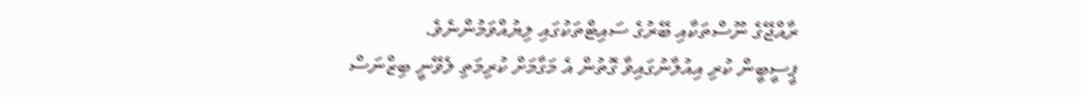ރާއްޖޭގެ ނޫސްތަކާއި ބޭރުގެ ސައިޓްތަކުގައި ލިޔުއްވަމުންނެވެ.
ޕީސީބީން ކުރި އިއުލާނުގައިވާ ގޮތުން އެ މަގާމަށް ކުރިމަތި ލެވޭނީ ބިޒްނަސް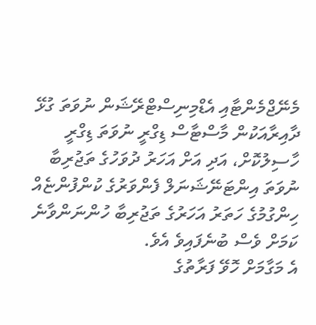މެނޭޖްމެންޓާއި އެޑްމިނިސްޓްރޭޝަން ނުވަތަ ގުޅޭ ދާއިރާއަކުން މާސްޓާސް ޑިގްރީ ނުވަތަ ޑިގްރީ ހާސިލުކޮށް، އަދި އަށް އަހަރު ދުވަހުގެ ތަޖުރިބާ ނުވަތަ އިންޓަނޭޝަނަލް ފެންވަރުގެ ކުންފުންޏެއް ހިންގުމުގެ ހަތަރު އަހަރުގެ ތަޖުރިބާ ހުންނަންވާނެ ކަމަށް ވެސް ބުނެފައިވެ އެވެ.
އެ މަގާމަށް ހޮވޭ ފަރާތުގެ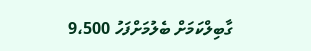ގާބިލްކަމަށް ބެލުމަށްފަހު 9،500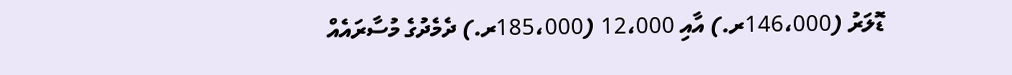ޑޮލަރު (146،000ރ.) އާއި 12،000 (185،000ރ.) ދެމެދުގެ މުސާރައެއް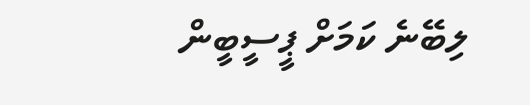ލިބޭނެ ކަމަށް ޕީސީބީން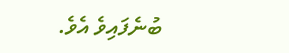ބުނެފައިވެ އެވެ.